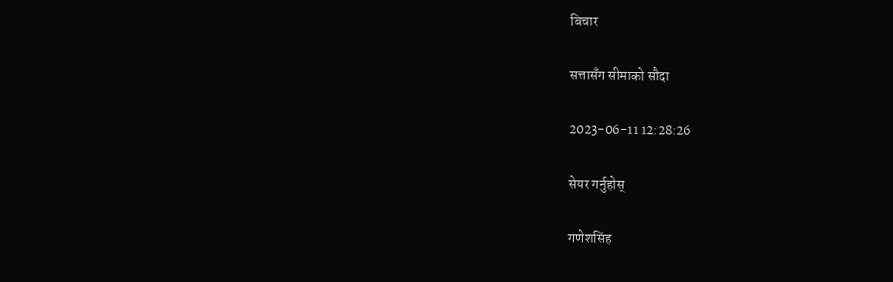बिचार

सत्तासँग सीमाको सौदा

2023-06-11 12:28:26

सेयर गर्नुहोस्

गणेशसिंह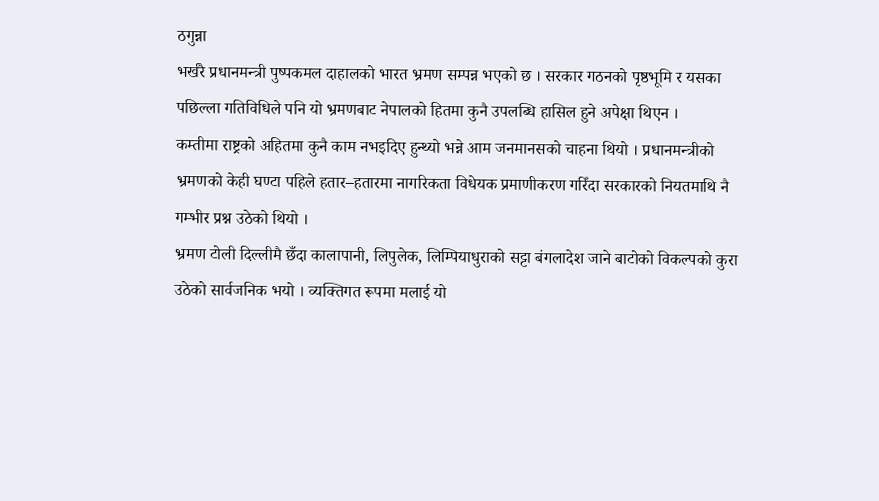ठगुन्ना
भर्खरै प्रधानमन्त्री पुष्पकमल दाहालको भारत भ्रमण सम्पन्न भएको छ । सरकार गठनको पृष्ठभूमि र यसका पछिल्ला गतिविधिले पनि यो भ्रमणबाट नेपालको हितमा कुनै उपलब्धि हासिल हुने अपेक्षा थिएन ।
कम्तीमा राष्ट्रको अहितमा कुनै काम नभइदिए हुन्थ्यो भन्ने आम जनमानसको चाहना थियो । प्रधानमन्त्रीको भ्रमणको केही घण्टा पहिले हतार–हतारमा नागरिकता विधेयक प्रमाणीकरण गरिँदा सरकारको नियतमाथि नै गम्भीर प्रश्न उठेको थियो ।
भ्रमण टोली दिल्लीमै छँदा कालापानी, लिपुलेक, लिम्पियाधुराको सट्टा बंगलादेश जाने बाटोको विकल्पको कुरा उठेको सार्वजनिक भयो । व्यक्तिगत रूपमा मलाई यो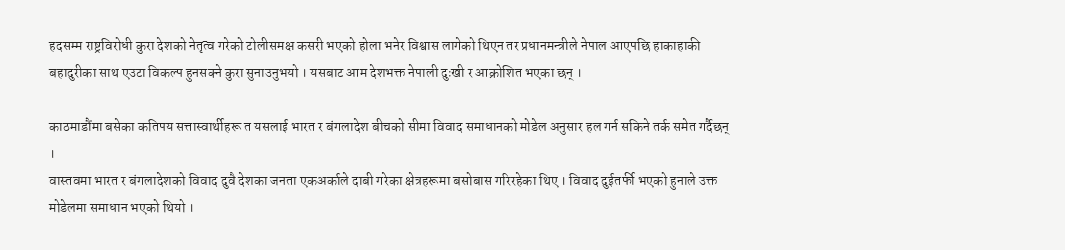हदसम्म राष्ट्रविरोधी कुरा देशको नेतृत्व गरेको टोलीसमक्ष कसरी भएको होला भनेर विश्वास लागेको थिएन तर प्रधानमन्त्रीले नेपाल आएपछि हाकाहाकी बहादुरीका साथ एउटा विकल्प हुनसक्ने कुरा सुनाउनुभयो । यसबाट आम देशभक्त नेपाली दुःखी र आक्रोशित भएका छन् ।

काठमाडौंमा बसेका कतिपय सत्तास्वार्थीहरू त यसलाई भारत र बंगलादेश बीचको सीमा विवाद समाधानको मोडेल अनुसार हल गर्न सकिने तर्क समेत गर्दैछन् ।
वास्तवमा भारत र बंगलादेशको विवाद दुवै देशका जनता एकअर्काले दाबी गरेका क्षेत्रहरूमा बसोबास गरिरहेका थिए । विवाद दुईतर्फी भएको हुनाले उक्त मोडेलमा समाधान भएको थियो ।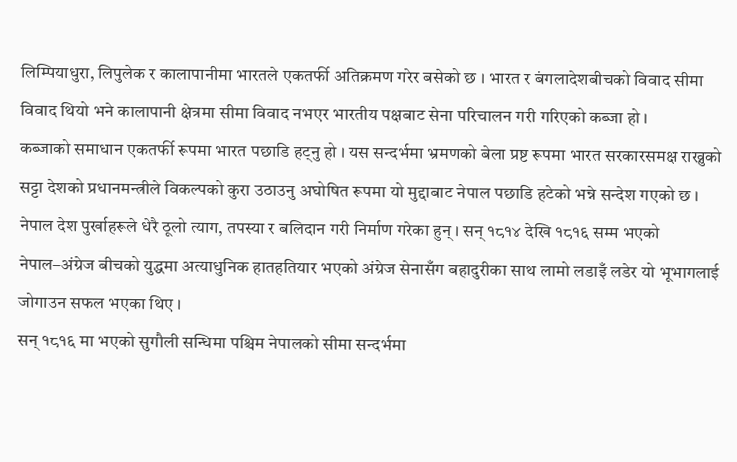लिम्पियाधुरा, लिपुलेक र कालापानीमा भारतले एकतर्फी अतिक्रमण गरेर बसेको छ । भारत र बंगलादेशबीचको विवाद सीमा विवाद थियो भने कालापानी क्षेत्रमा सीमा विवाद नभएर भारतीय पक्षबाट सेना परिचालन गरी गरिएको कब्जा हो ।
कब्जाको समाधान एकतर्फी रूपमा भारत पछाडि हट्नु हो । यस सन्दर्भमा भ्रमणको बेला प्रष्ट रूपमा भारत सरकारसमक्ष राख्नुको सट्टा देशको प्रधानमन्त्रीले विकल्पको कुरा उठाउनु अघोषित रूपमा यो मुद्दाबाट नेपाल पछाडि हटेको भन्ने सन्देश गएको छ ।
नेपाल देश पुर्खाहरूले धेरै ठूलो त्याग, तपस्या र बलिदान गरी निर्माण गरेका हुन् । सन् १८१४ देखि १८१६ सम्म भएको नेपाल–अंग्रेज बीचको युद्धमा अत्याधुनिक हातहतियार भएको अंग्रेज सेनासँग बहादुरीका साथ लामो लडाइँ लडेर यो भूभागलाई जोगाउन सफल भएका थिए ।
सन् १८१६ मा भएको सुगौली सन्धिमा पश्चिम नेपालको सीमा सन्दर्भमा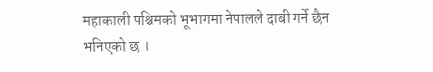महाकाली पश्चिमको भूभागमा नेपालले दाबी गर्ने छैन भनिएको छ ।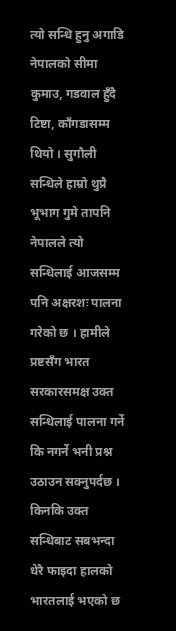त्यो सन्धि हुनु अगाडि नेपालको सीमा कुमाउ, गडवाल हुँदै टिष्टा, काँगडासम्म थियो । सुगौली सन्धिले हाम्रो थुप्रै भूभाग गुमे तापनि नेपालले त्यो सन्धिलाई आजसम्म पनि अक्षरशः पालना गरेको छ । हामीले प्रष्टसँग भारत सरकारसमक्ष उक्त सन्धिलाई पालना गर्ने कि नगर्ने भनी प्रश्न उठाउन सक्नुपर्दछ । किनकि उक्त सन्धिबाट सबभन्दा धेरै फाइदा हालको भारतलाई भएको छ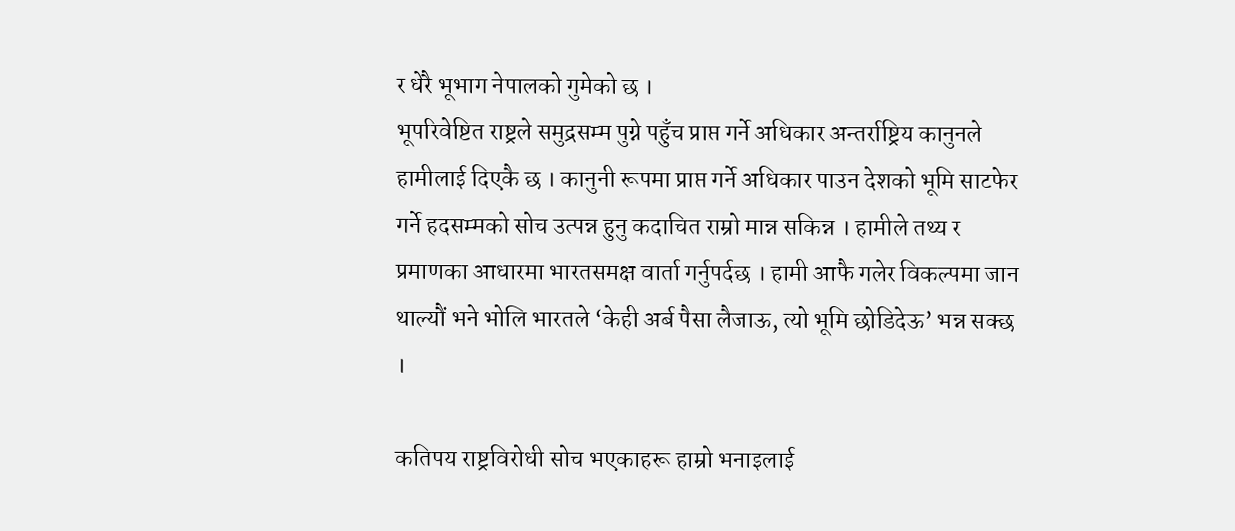र धेरै भूभाग नेपालको गुमेको छ ।
भूपरिवेष्टित राष्ट्रले समुद्रसम्म पुग्ने पहुँच प्राप्त गर्ने अधिकार अन्तर्राष्ट्रिय कानुनले हामीलाई दिएकै छ । कानुनी रूपमा प्राप्त गर्ने अधिकार पाउन देशको भूमि साटफेर गर्ने हदसम्मको सोच उत्पन्न हुनु कदाचित राम्रो मान्न सकिन्न । हामीले तथ्य र प्रमाणका आधारमा भारतसमक्ष वार्ता गर्नुपर्दछ । हामी आफै गलेर विकल्पमा जान थाल्यौं भने भोलि भारतले ‘केही अर्ब पैसा लैजाऊ, त्यो भूमि छोडिदेऊ’ भन्न सक्छ ।

कतिपय राष्ट्रविरोधी सोच भएकाहरू हाम्रो भनाइलाई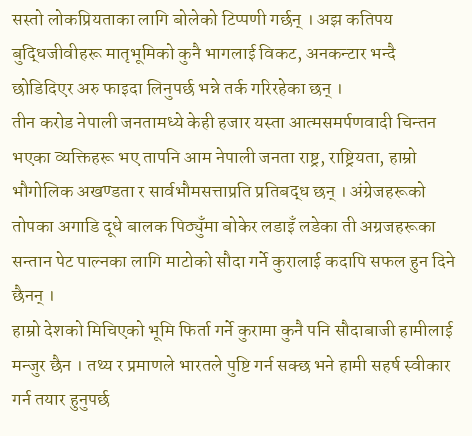सस्तो लोकप्रियताका लागि बोलेको टिप्पणी गर्छन् । अझ कतिपय बुद्धिजीवीहरू मातृभूमिको कुनै भागलाई विकट, अनकन्टार भन्दै छोडिदिएर अरु फाइदा लिनुपर्छ भन्ने तर्क गरिरहेका छन् ।
तीन करोड नेपाली जनतामध्ये केही हजार यस्ता आत्मसमर्पणवादी चिन्तन भएका व्यक्तिहरू भए तापनि आम नेपाली जनता राष्ट्र, राष्ट्रियता, हाम्रो भौगोलिक अखण्डता र सार्वभौमसत्ताप्रति प्रतिबद्ध छन् । अंग्रेजहरूको तोपका अगाडि दूधे बालक पिठ्युँमा बोकेर लडाइँ लडेका ती अग्रजहरूका सन्तान पेट पाल्नका लागि माटोको सौदा गर्ने कुरालाई कदापि सफल हुन दिने छैनन् ।
हाम्रो देशको मिचिएको भूमि फिर्ता गर्ने कुरामा कुनै पनि सौदाबाजी हामीलाई मन्जुर छैन । तथ्य र प्रमाणले भारतले पुष्टि गर्न सक्छ भने हामी सहर्ष स्वीकार गर्न तयार हुनुपर्छ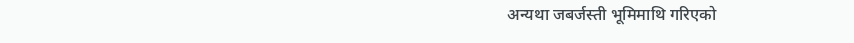अन्यथा जबर्जस्ती भूमिमाथि गरिएको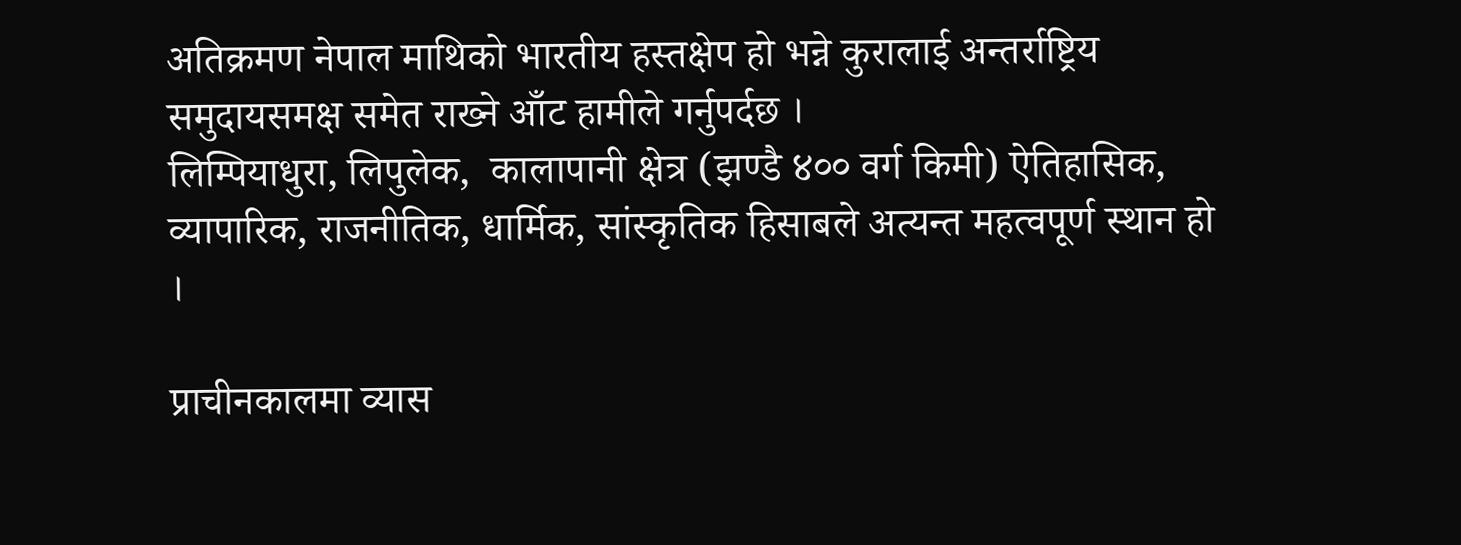अतिक्रमण नेपाल माथिको भारतीय हस्तक्षेप हो भन्ने कुरालाई अन्तर्राष्ट्रिय समुदायसमक्ष समेत राख्ने आँट हामीले गर्नुपर्दछ ।
लिम्पियाधुरा, लिपुलेक,  कालापानी क्षेत्र (झण्डै ४०० वर्ग किमी) ऐतिहासिक, व्यापारिक, राजनीतिक, धार्मिक, सांस्कृतिक हिसाबले अत्यन्त महत्वपूर्ण स्थान हो ।

प्राचीनकालमा व्यास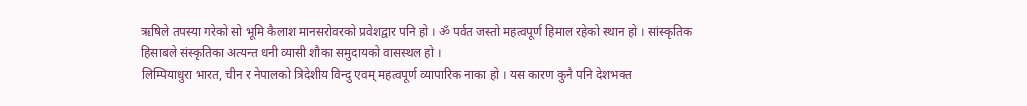ऋषिले तपस्या गरेको सो भूमि कैलाश मानसरोवरको प्रवेशद्वार पनि हो । ॐ पर्वत जस्तो महत्वपूर्ण हिमाल रहेको स्थान हो । सांस्कृतिक हिसाबले संस्कृतिका अत्यन्त धनी व्यासी शौका समुदायको वासस्थल हो ।
लिम्पियाधुरा भारत, चीन र नेपालको त्रिदेशीय विन्दु एवम् महत्वपूर्ण व्यापारिक नाका हो । यस कारण कुनै पनि देशभक्त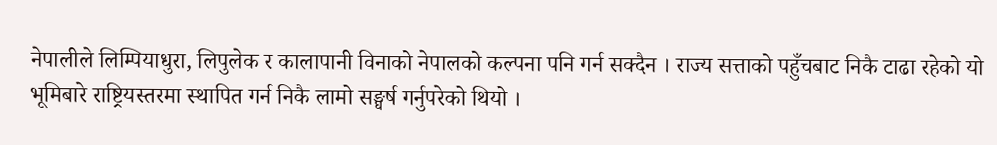नेपालीले लिम्पियाधुरा, लिपुलेक र कालापानी विनाको नेपालको कल्पना पनि गर्न सक्दैन । राज्य सत्ताको पहुँचबाट निकै टाढा रहेको यो भूमिबारे राष्ट्रियस्तरमा स्थापित गर्न निकै लामो सङ्घर्ष गर्नुपरेको थियो ।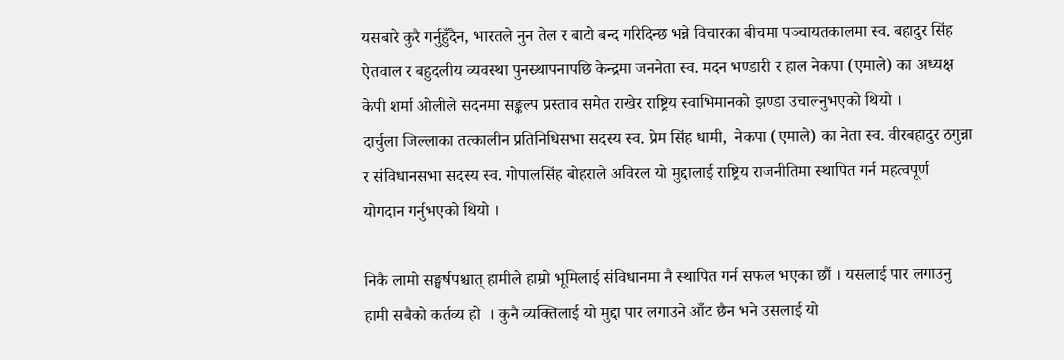यसबारे कुरै गर्नुहुँदैन, भारतले नुन तेल र बाटो बन्द गरिदिन्छ भन्ने विचारका बीचमा पञ्चायतकालमा स्व. बहादुर सिंह ऐतवाल र बहुदलीय व्यवस्था पुनस्र्थापनापछि केन्द्रमा जननेता स्व. मदन भण्डारी र हाल नेकपा (एमाले) का अध्यक्ष केपी शर्मा ओलीले सदनमा सङ्कल्प प्रस्ताव समेत राखेर राष्ट्रिय स्वाभिमानको झण्डा उचाल्नुभएको थियो ।
दार्चुला जिल्लाका तत्कालीन प्रतिनिधिसभा सदस्य स्व. प्रेम सिंह धामी,  नेकपा (एमाले) का नेता स्व. वीरबहादुर ठगुन्ना र संविधानसभा सदस्य स्व. गोपालसिंह बोहराले अविरल यो मुद्दालाई राष्ट्रिय राजनीतिमा स्थापित गर्न महत्वपूर्ण योगदान गर्नुभएको थियो ।

निकै लामो सङ्घर्षपश्चात् हामीले हाम्रो भूमिलाई संविधानमा नै स्थापित गर्न सफल भएका छौं । यसलाई पार लगाउनु हामी सबैको कर्तव्य हो  । कुनै व्यक्तिलाई यो मुद्दा पार लगाउने आँट छैन भने उसलाई यो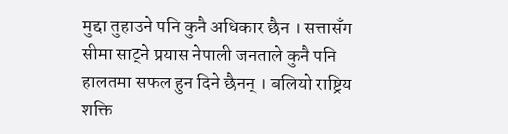मुद्दा तुहाउने पनि कुनै अधिकार छैन । सत्तासँग सीमा साट्ने प्रयास नेपाली जनताले कुनै पनि हालतमा सफल हुन दिने छैनन् । बलियो राष्ट्रिय शक्ति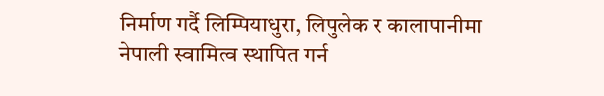निर्माण गर्दै लिम्पियाधुरा, लिपुलेक र कालापानीमा नेपाली स्वामित्व स्थापित गर्न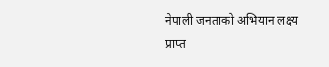नेपाली जनताको अभियान लक्ष्य प्राप्त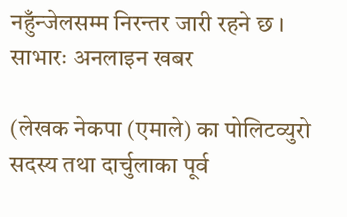नहुँन्जेलसम्म निरन्तर जारी रहने छ । साभारः अनलाइन खबर

(लेखक नेकपा (एमाले) का पोलिटव्युरो सदस्य तथा दार्चुलाका पूर्व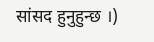सांसद हुनुहुन्छ ।)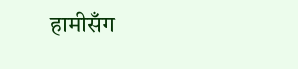हामीसँग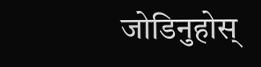जोडिनुहोस्